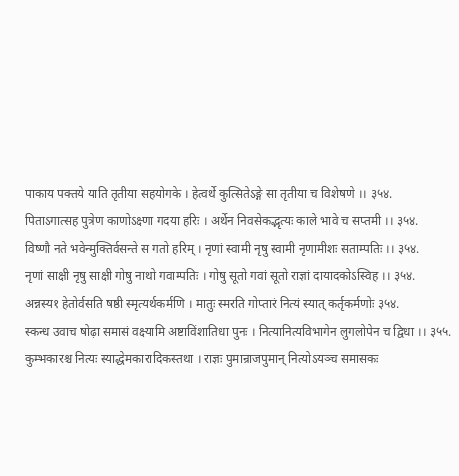पाकाय पक्तये याति तृतीया सहयोगके । हेत्वर्थे कुत्सितेऽङ्गे सा तृतीया च विशेषणे ।। ३५४.
पिताऽगात्सह पुत्रेण काणोऽक्ष्णा गदया हरिः । अर्थेन निवसेकद्भृत्यः काले भावे च सप्तमी ।। ३५४.
विष्णौ नते भवेन्मुक्तिर्वसन्ते स गतो हरिम् । नृणां स्वामी नृषु स्वामी नृणामीशः सताम्पतिः ।। ३५४.
नृणां साक्षी नृषु साक्षी गोषु नाथो गवाम्पतिः । गोषु सूतो गवां सूतो राज्ञां दायादकोऽस्विह ।। ३५४.
अन्नस्य१ हेतोर्वसति षष्ठी स्मृत्यर्थकर्मणि । मातुः स्मरति गोप्तारं नित्यं स्यात् कर्तृकर्मणोः ३५४.
स्कन्ध उवाच षोढ़ा समासं वक्ष्यामि अष्टाविंशातिधा पुनः । नित्यानित्यविभागेन लुगलोपेन च द्विधा ।। ३५५.
कुम्भकारश्च नित्यः स्याद्धेमकारादिकस्तथा । राज्ञः पुमान्राजपुमान् नित्योऽयञ्च समासकः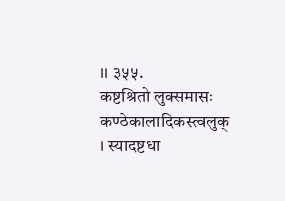।। ३५५.
कष्टश्रितो लुक्समासः कण्ठेकालादिकस्त्वलुक् । स्यादष्टधा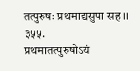तत्पुरुषः प्रथमाद्यसुपा सह ।। ३५५.
प्रथमातत्पुरुषोऽयं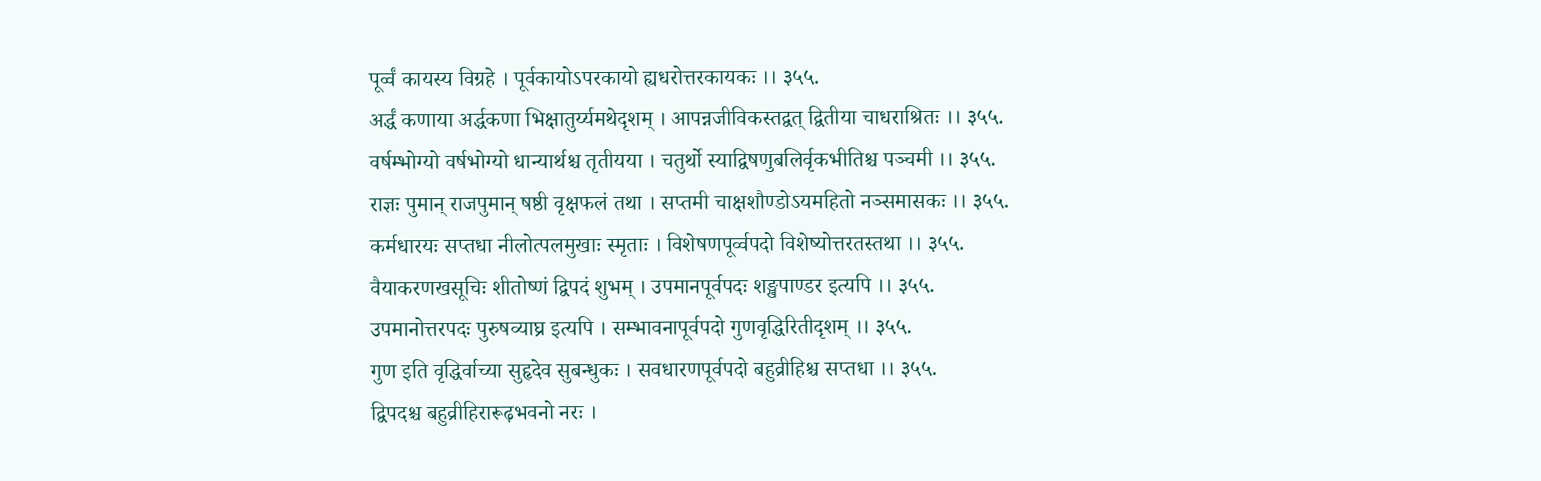पूर्व्वं कायस्य विग्रहे । पूर्वकायोऽपरकायो ह्यधरोत्तरकायकः ।। ३५५.
अर्द्धं कणाया अर्द्धकणा भिक्षातुर्य्यमथेदृशम् । आपन्नजीविकस्तद्वत् द्वितीया चाधराश्रितः ।। ३५५.
वर्षम्भोग्यो वर्षभोग्यो धान्यार्थश्च तृतीयया । चतुर्थो स्याद्विषणुबलिर्वृकभीतिश्च पञ्चमी ।। ३५५.
राज्ञः पुमान् राजपुमान् षष्ठी वृक्षफलं तथा । सप्तमी चाक्षशौण्डोऽयमहितो नञ्समासकः ।। ३५५.
कर्मधारयः सप्तधा नीलोत्पलमुखाः स्मृताः । विशेषणपूर्व्वपदो विशेष्योत्तरतस्तथा ।। ३५५.
वैयाकरणखसूचिः शीतोष्णं द्विपदं शुभम् । उपमानपूर्वपदः शङ्खपाण्डर इत्यपि ।। ३५५.
उपमानोत्तरपदः पुरुषव्याघ्र इत्यपि । सम्भावनापूर्वपदो गुणवृद्धिरितीदृशम् ।। ३५५.
गुण इति वृद्धिर्वाच्या सुहृदेव सुबन्धुकः । सवधारणपूर्वपदो बहुव्रीहिश्च सप्तधा ।। ३५५.
द्विपदश्च बहुव्रीहिरारूढ़भवनो नरः ।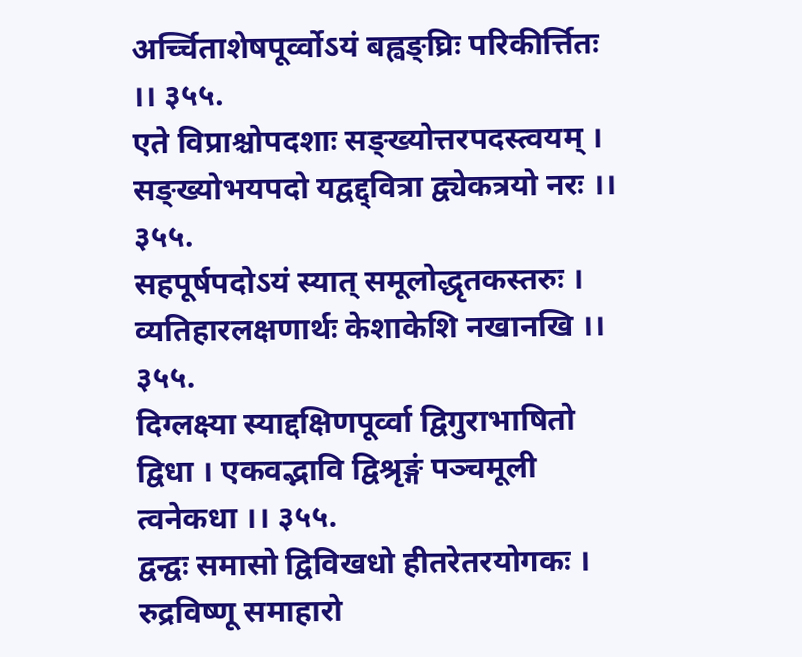अर्च्चिताशेषपूर्व्वोऽयं बह्वङ्घ्रिः परिकीर्त्तितः ।। ३५५.
एते विप्राश्चोपदशाः सङ्ख्योत्तरपदस्त्वयम् । सङ्ख्योभयपदो यद्वद्द्वित्रा द्व्येकत्रयो नरः ।। ३५५.
सहपूर्षपदोऽयं स्यात् समूलोद्धृतकस्तरुः । व्यतिहारलक्षणार्थः केशाकेशि नखानखि ।। ३५५.
दिग्लक्ष्या स्याद्दक्षिणपूर्व्वा द्विगुराभाषितो द्विधा । एकवद्भावि द्विश्रृङ्गं पञ्चमूली त्वनेकधा ।। ३५५.
द्वन्द्वः समासो द्विविखधो हीतरेतरयोगकः । रुद्रविष्णू समाहारो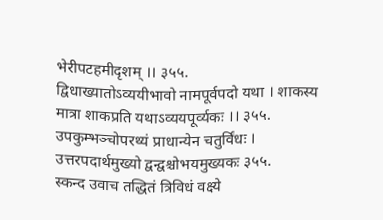भेरीपटहमीदृशम् ।। ३५५.
द्विधाख्यातोऽव्ययीभावो नामपूर्वपदो यथा । शाकस्य मात्रा शाकप्रति यथाऽव्ययपूर्व्यकः ।। ३५५.
उपकुम्भञ्चोपरथ्यं प्राधान्येन चतुर्विंधः । उत्तरपदार्थमुख्यो द्वन्द्वश्चोभयमुख्यकः ३५५.
स्कन्द उवाच तद्धितं त्रिविधं वक्ष्ये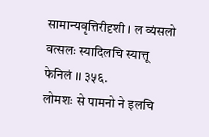सामान्यवृत्तिरीदृशी । ल व्यंसलो वत्सलः स्यादिलचि स्यात्तू फेनिलं ।। ३५६.
लोमशः से पामनो ने इलचि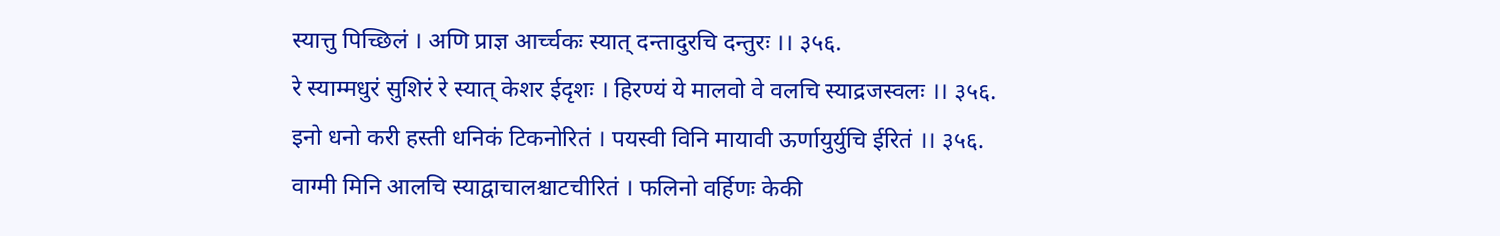स्यात्तु पिच्छिलं । अणि प्राज्ञ आर्च्चकः स्यात् दन्तादुरचि दन्तुरः ।। ३५६.
रे स्याम्मधुरं सुशिरं रे स्यात् केशर ईदृशः । हिरण्यं ये मालवो वे वलचि स्याद्रजस्वलः ।। ३५६.
इनो धनो करी हस्ती धनिकं टिकनोरितं । पयस्वी विनि मायावी ऊर्णायुर्युचि ईरितं ।। ३५६.
वाग्मी मिनि आलचि स्याद्वाचालश्चाटचीरितं । फलिनो वर्हिणः केकी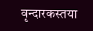वृन्दारकस्तया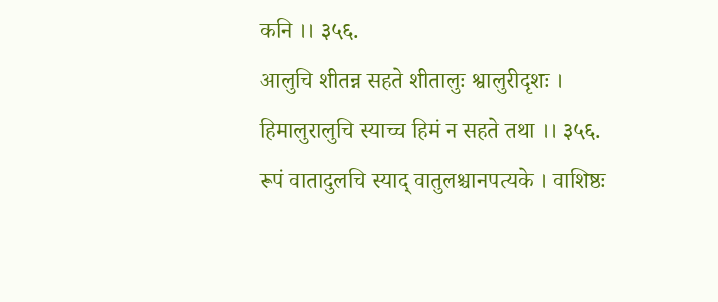कनि ।। ३५६.
आलुचि शीतन्न सहते शीतालुः श्वालुरीदृशः । हिमालुरालुचि स्याच्च हिमं न सहते तथा ।। ३५६.
रूपं वातादुलचि स्याद् वातुलश्चानपत्यके । वाशिष्ठः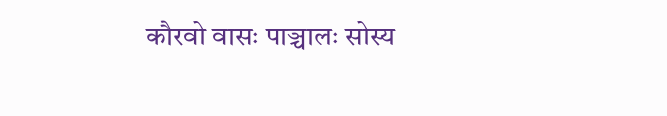कौरवो वासः पाञ्चालः सोस्य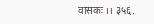वासकः ।। ३५६.